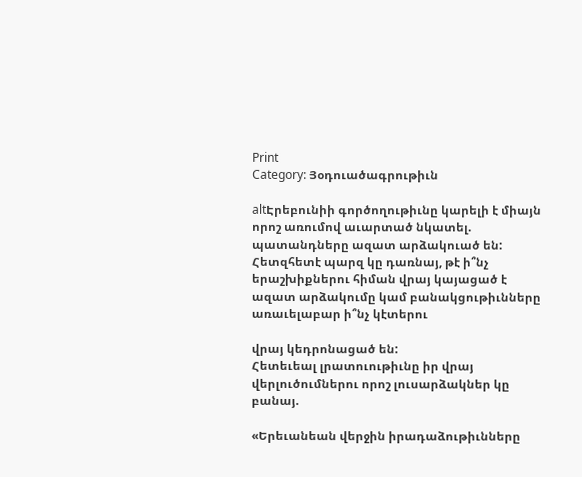Print
Category: Յօդուածագրութիւն

altԷրեբունիի գործողութիւնը կարելի է միայն որոշ առումով աւարտած նկատել. պատանդները ազատ արձակուած են: Հետզհետէ պարզ կը դառնայ, թէ ի՞նչ երաշխիքներու հիման վրայ կայացած է ազատ արձակումը կամ բանակցութիւնները առաւելաբար ի՞նչ կէտերու

վրայ կեդրոնացած են:
Հետեւեալ լրատուութիւնը իր վրայ վերլուծումներու որոշ լուսարձակներ կը բանայ.

«Երեւանեան վերջին իրադաձութիւնները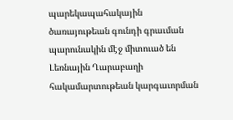պարեկապահակային ծառայութեան գունդի գրաւման պարունակին մէջ միտուած են Լեռնային Ղարաբաղի հակամարտութեան կարգաւորման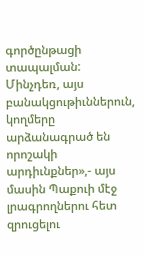գործընթացի տապալման: Մինչդեռ, այս բանակցութիւններուն, կողմերը արձանագրած են որոշակի արդիւնքներ»,- այս մասին Պաքուի մէջ լրագրողներու հետ զրուցելու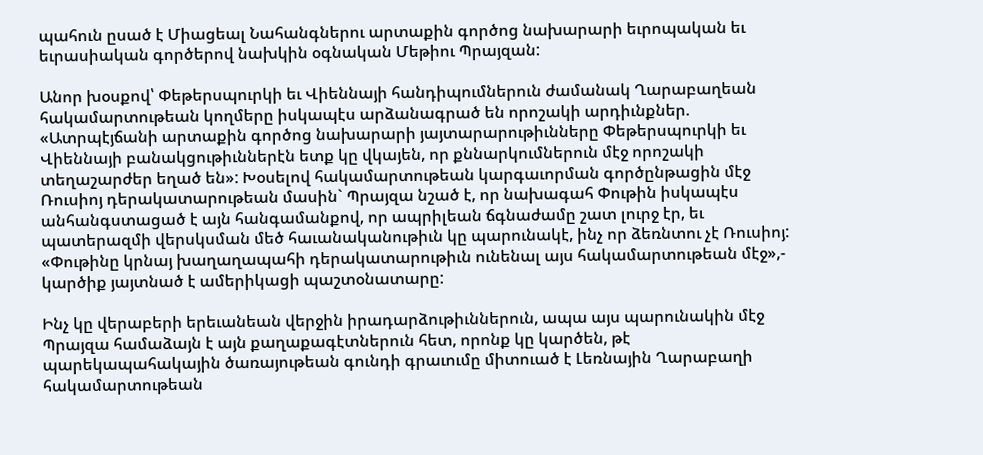պահուն ըսած է Միացեալ Նահանգներու արտաքին գործոց նախարարի եւրոպական եւ եւրասիական գործերով նախկին օգնական Մեթիու Պրայզան:

Անոր խօսքով՝ Փեթերսպուրկի եւ Վիեննայի հանդիպումներուն ժամանակ Ղարաբաղեան հակամարտութեան կողմերը իսկապէս արձանագրած են որոշակի արդիւնքներ. «Ատրպէյճանի արտաքին գործոց նախարարի յայտարարութիւնները Փեթերսպուրկի եւ Վիեննայի բանակցութիւններէն ետք կը վկայեն, որ քննարկումներուն մէջ որոշակի տեղաշարժեր եղած են»: Խօսելով հակամարտութեան կարգաւորման գործընթացին մէջ Ռուսիոյ դերակատարութեան մասին` Պրայզա նշած է, որ նախագահ Փութին իսկապէս անհանգստացած է այն հանգամանքով, որ ապրիլեան ճգնաժամը շատ լուրջ էր, եւ պատերազմի վերսկսման մեծ հաւանականութիւն կը պարունակէ, ինչ որ ձեռնտու չէ Ռուսիոյ: «Փութինը կրնայ խաղաղապահի դերակատարութիւն ունենալ այս հակամարտութեան մէջ»,- կարծիք յայտնած է ամերիկացի պաշտօնատարը:

Ինչ կը վերաբերի երեւանեան վերջին իրադարձութիւններուն, ապա այս պարունակին մէջ Պրայզա համաձայն է այն քաղաքագէտներուն հետ, որոնք կը կարծեն, թէ պարեկապահակային ծառայութեան գունդի գրաւումը միտուած է Լեռնային Ղարաբաղի հակամարտութեան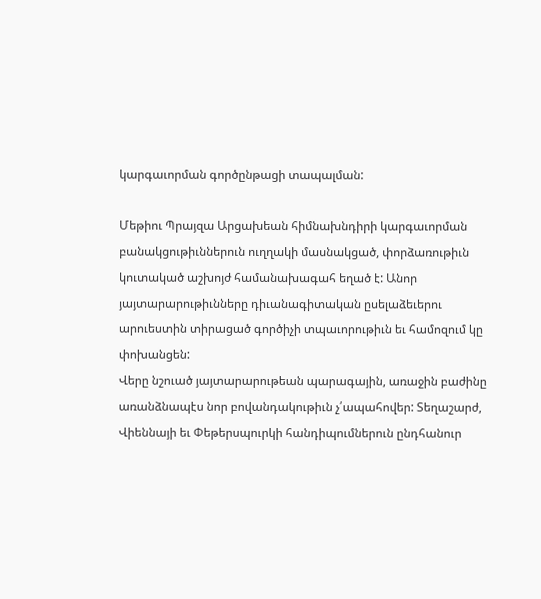կարգաւորման գործընթացի տապալման:

Մեթիու Պրայզա Արցախեան հիմնախնդիրի կարգաւորման բանակցութիւններուն ուղղակի մասնակցած, փորձառութիւն կուտակած աշխոյժ համանախագահ եղած է: Անոր յայտարարութիւնները դիւանագիտական ըսելաձեւերու արուեստին տիրացած գործիչի տպաւորութիւն եւ համոզում կը փոխանցեն:
Վերը նշուած յայտարարութեան պարագային, առաջին բաժինը առանձնապէս նոր բովանդակութիւն չ՛ապահովեր: Տեղաշարժ, Վիեննայի եւ Փեթերսպուրկի հանդիպումներուն ընդհանուր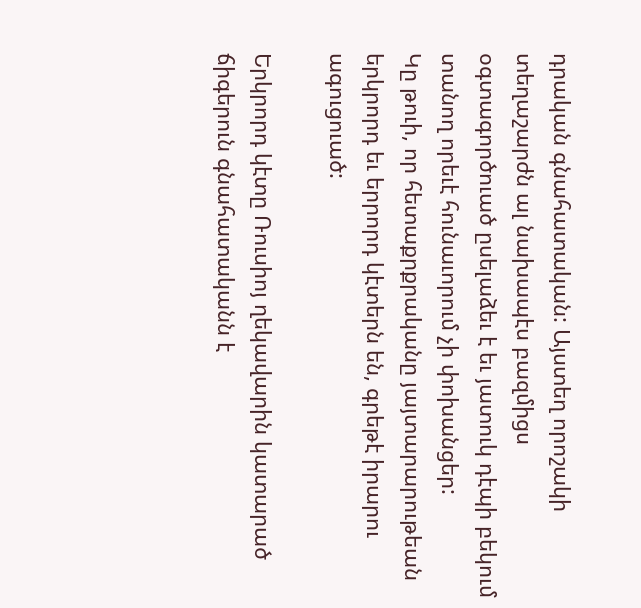դրական գնահատական: Այստեղ որոշակի տեղաշարժն ալ նախապէս բազմիցս օգտագործուած ըսելաձեւ է եւ յատուկ դէպի բեկում տանող որեւէ հունաւորում չի փոխանցեր:
Կը թուի, որ հետաքրքրականը յայտարարութեան երկրորդ եւ երրորդ կէտերն են, գրեթէ իրարու ագուցուած:

Երկրորդ կէտը Ռուսիոյ ղեկավարին կատարած ճիգերուն գնահատականն է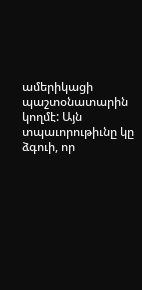ամերիկացի պաշտօնատարին կողմէ: Այն տպաւորութիւնը կը ձգուի, որ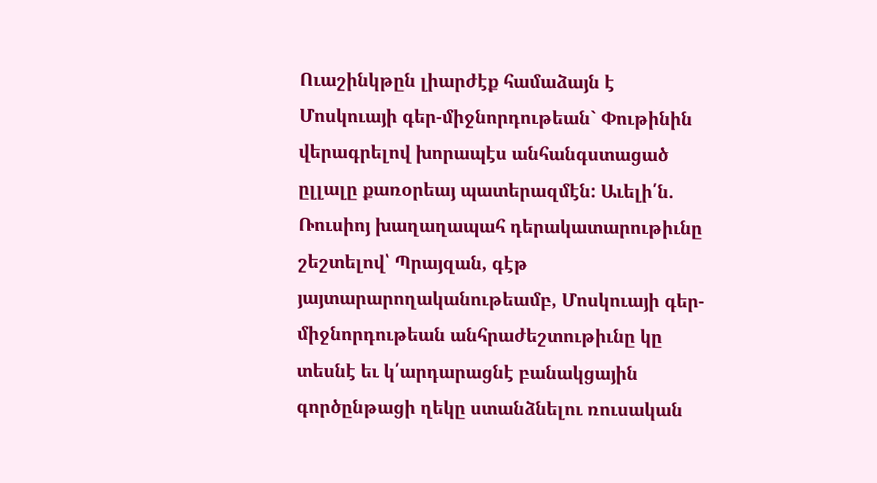Ուաշինկթըն լիարժէք համաձայն է Մոսկուայի գեր-միջնորդութեան` Փութինին վերագրելով խորապէս անհանգստացած ըլլալը քառօրեայ պատերազմէն: Աւելի՛ն. Ռուսիոյ խաղաղապահ դերակատարութիւնը շեշտելով՝ Պրայզան, գէթ յայտարարողականութեամբ, Մոսկուայի գեր-միջնորդութեան անհրաժեշտութիւնը կը տեսնէ եւ կ՛արդարացնէ բանակցային գործընթացի ղեկը ստանձնելու ռուսական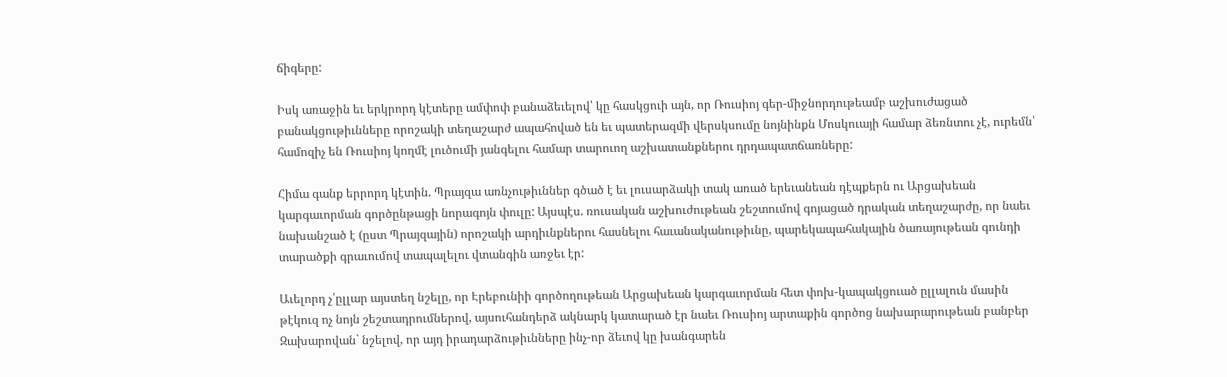ճիգերը:

Իսկ առաջին եւ երկրորդ կէտերը ամփոփ բանաձեւելով՝ կը հասկցուի այն, որ Ռուսիոյ գեր-միջնորդութեամբ աշխուժացած բանակցութիւնները որոշակի տեղաշարժ ապահոված են եւ պատերազմի վերսկսումը նոյնինքն Մոսկուայի համար ձեռնտու չէ, ուրեմն՝ համոզիչ են Ռուսիոյ կողմէ լուծումի յանգելու համար տարուող աշխատանքներու դրդապատճառները:

Հիմա գանք երրորդ կէտին. Պրայզա առնչութիւններ գծած է եւ լուսարձակի տակ առած երեւանեան դէպքերն ու Արցախեան կարգաւորման գործընթացի նորագոյն փուլը: Այսպէս. ռուսական աշխուժութեան շեշտումով գոյացած դրական տեղաշարժը, որ նաեւ նախանշած է (ըստ Պրայզային) որոշակի արդիւնքներու հասնելու հաւանականութիւնը, պարեկապահակային ծառայութեան գունդի տարածքի գրաւումով տապալելու վտանգին առջեւ էր:

Աւելորդ չ՛ըլլար այստեղ նշելը, որ Էրեբունիի գործողութեան Արցախեան կարգաւորման հետ փոխ-կապակցուած ըլլալուն մասին թէկուզ ոչ նոյն շեշտադրումներով, այսուհանդերձ ակնարկ կատարած էր նաեւ Ռուսիոյ արտաքին գործոց նախարարութեան բանբեր Զախարովան` նշելով, որ այդ իրադարձութիւնները ինչ-որ ձեւով կը խանգարեն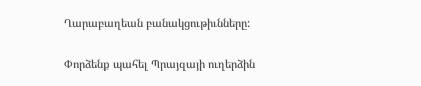Ղարաբաղեան բանակցութիւնները:

Փորձենք պահել Պրայզայի ուղերձին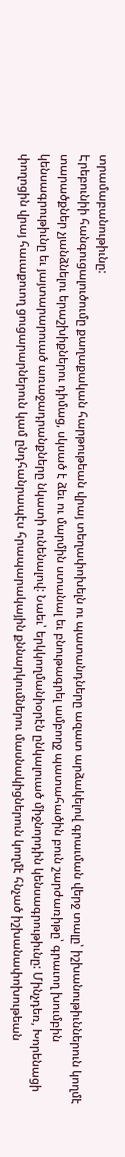տրամաբանութիւնը:
Էրեբունիի հանգուցալուծումը քաղաքական հարթութեան վրայ տեղափոխելն ու պատանդները ազատ արձակելով գրաւման վերջ տալը՝ իշխանութիւններուն կողմէ տարածքներ չյանձնելու երաշխիքներու դիմաց, սկսած է ձեւ ու մարմին ստանալ եւ բնութագրել ամբողջ պատահածին բուն շարժառիթը՝ գրաւող խումբին կենսագրութիւնը եւ յայտարարուած առաջադրանքները նկատի ունենալով: Նաեւ՝ երկկողմանիօրէն ընկալուած միջնորդին կենսագրութիւնը: Մինչդեռ, Խորենացի փողոցին վրայ հաւաքուող ցուցարարներուն կամ ընդհանրապէս հրապարակային քննարկումներու մասնակիցներուն կողմէ հնչած իշխանափոխութեան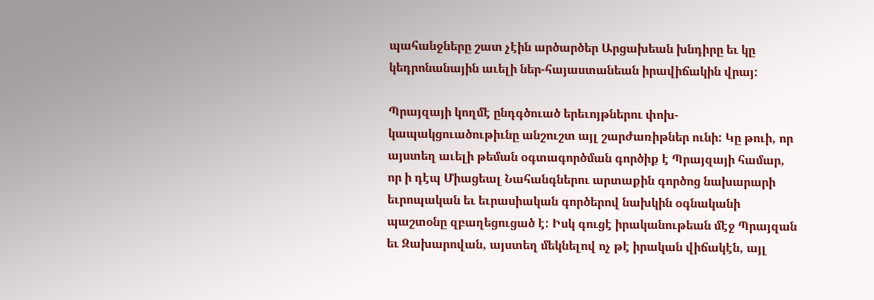պահանջները շատ չէին արծարծեր Արցախեան խնդիրը եւ կը կեդրոնանային աւելի ներ-հայաստանեան իրավիճակին վրայ:

Պրայզայի կողմէ ընդգծուած երեւոյթներու փոխ-կապակցուածութիւնը անշուշտ այլ շարժառիթներ ունի: Կը թուի, որ այստեղ աւելի թեման օգտագործման գործիք է Պրայզայի համար, որ ի դէպ Միացեալ Նահանգներու արտաքին գործոց նախարարի եւրոպական եւ եւրասիական գործերով նախկին օգնականի պաշտօնը զբաղեցուցած է: Իսկ գուցէ իրականութեան մէջ Պրայզան եւ Զախարովան, այստեղ մեկնելով ոչ թէ իրական վիճակէն, այլ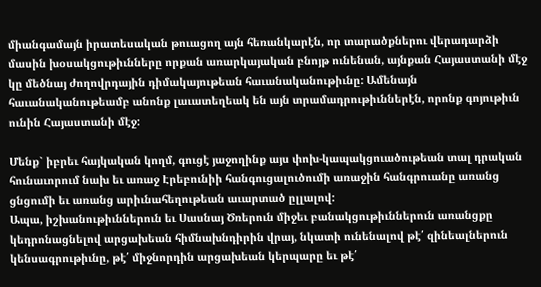միանգամայն իրատեսական թուացող այն հեռանկարէն, որ տարածքներու վերադարձի մասին խօսակցութիւնները որքան առարկայական բնոյթ ունենան, այնքան Հայաստանի մէջ կը մեծնայ ժողովրդային դիմակայութեան հաւանականութիւնը: Ամենայն հաւանականութեամբ անոնք լաւատեղեակ են այն տրամադրութիւններէն, որոնք գոյութիւն ունին Հայաստանի մէջ:

Մենք` իբրեւ հայկական կողմ, գուցէ յաջողինք այս փոխ-կապակցուածութեան տալ դրական հունաւորում նախ եւ առաջ Էրեբունիի հանգուցալուծումի առաջին հանգրուանը առանց ցնցումի եւ առանց արիւնահեղութեան աւարտած ըլլալով:
Ապա, իշխանութիւններուն եւ Սասնայ Ծռերուն միջեւ բանակցութիւններուն առանցքը կեդրոնացնելով արցախեան հիմնախնդիրին վրայ, նկատի ունենալով թէ՛ զինեալներուն կենսագրութիւնը, թէ՛ միջնորդին արցախեան կերպարը եւ թէ՛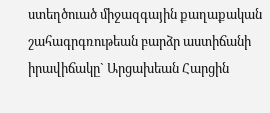ստեղծուած միջազգային քաղաքական շահագրգռութեան բարձր աստիճանի իրավիճակը` Արցախեան Հարցին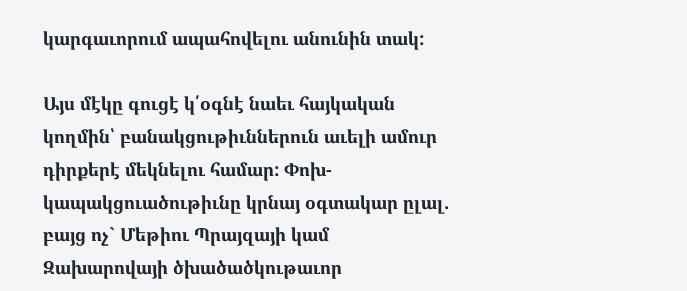կարգաւորում ապահովելու անունին տակ:

Այս մէկը գուցէ կ՛օգնէ նաեւ հայկական կողմին՝ բանակցութիւններուն աւելի ամուր դիրքերէ մեկնելու համար: Փոխ-կապակցուածութիւնը կրնայ օգտակար ըլալ. բայց ոչ` Մեթիու Պրայզայի կամ Զախարովայի ծխածածկութաւոր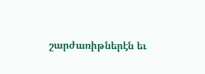շարժառիթներէն եւ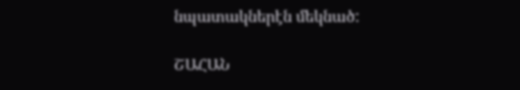նպատակներէն մեկնած:

ՇԱՀԱՆ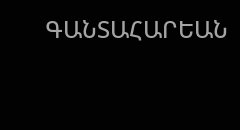ԳԱՆՏԱՀԱՐԵԱՆ